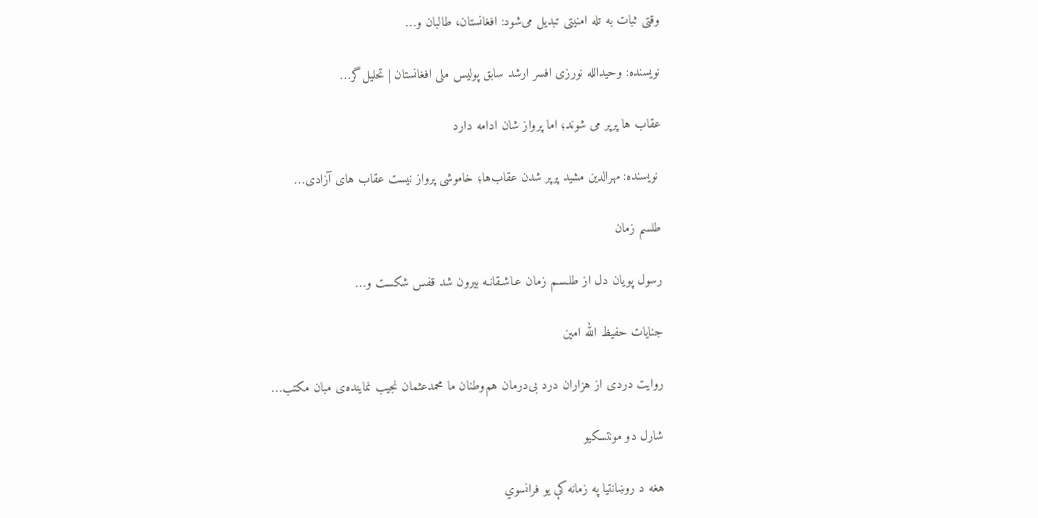وقتی ثبات به تله امنیتی تبدیل می‌شود: افغانستان، طالبان و…

نویسنده: وحیدالله نورزی افسر ارشد سابق پولیس ملی افغانستان | تحلیل‌گر…

عقاب ها پرپر می شوند؛ اما پرواز شان ادامه دارد

 نویسنده: مهرالدین مشید پرپر شدن عقاب‌ها؛ خاموشی پرواز نیست عقاب‌ های آزادی…

طلسم زمان

رسول پویان دل از طلـسـم زمان عـاشـقانـه بیرون شد قفس شکست و…

جنایات حفیظ الله امین

روایت دردی از هزاران درد بی‌درمان هم‌وطنان ما محمدعثمان نجیب نماینده‌ی مبان مکتب…

شارل دو مونتسکیو

هغه د روښانتیا په زمانه کې یو فرانسوي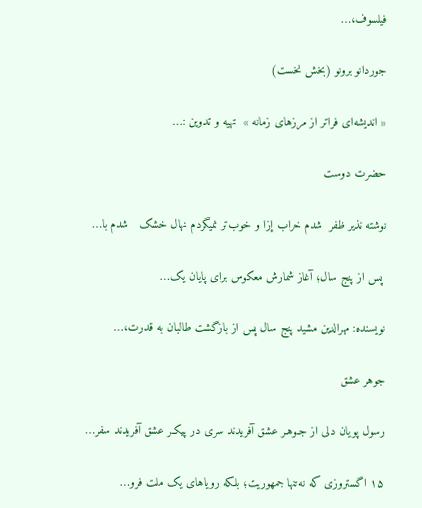فیلسوف،…

جوردانو برونو (بخش نخست)

« اندیشه‌ای فراتر از مرزهای زمانه »  تهیه و تدوین :…

حضرت دوست

نوشته نذیر ظفر  شدم خراب إزا و خوب‌تر نمیگردم نهال خشک   شدم با…

 پس از پنج سال؛ آغاز شمارش معکوس برای پایان یک…

نویسنده: مهرالدین مشید پنج سال پس از بازگشت طالبان به قدرت،…

جوهر عشق

رسول پویان دلی از جـوهـر عشق آفریدند سری در پیکـر عشق آفریدند سفر…

۱۵ اگستروزی که نه‌تنها جمهوریت؛ بلکه رویاهای یک ملت فرو…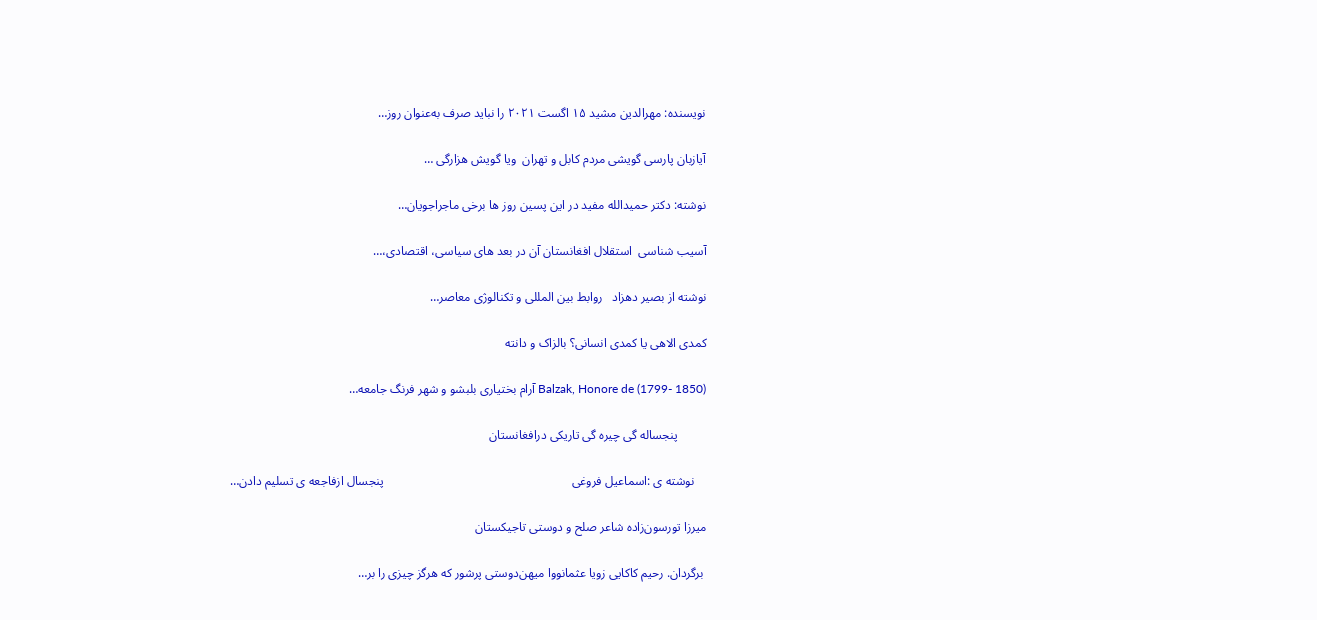نویسنده: مهرالدین مشید ۱۵ اگست ۲۰۲۱ را نباید صرف به‌عنوان روز…

آیازبان پارسی گویشی مردم کابل و تهران  ویا گویش هزارگی …

نوشته: دکتر حمیدالله مفید در این پسین روز ها برخی ماجراجویان…

آسیب شناسی  استقلال افغانستان آن در بعد های سیاسی، اقتصادی،…

نوشته از بصیر دهزاد   روابط بین المللی و تکنالوژی معاصر…

کمدی الاهی یا کمدی انسانی؟ بالزاک و دانته

Balzak, Honore de (1799- 1850) آرام بختیاری بلبشو و شهر فرنگ جامعه…

         پنجساله گی چیره گی تاریکی درافغانستان

    نوشته ی :اسماعیل فروغی                                                            پنجسال ازفاجعه ی تسلیم دادن…

میرزا تورسون‌زاده شاعر صلح و دوستی تاجیکستان

 برگردان. رحیم کاکایی زویا عثمانووا میهن‌دوستی پرشور که هرگز چیزی را بر…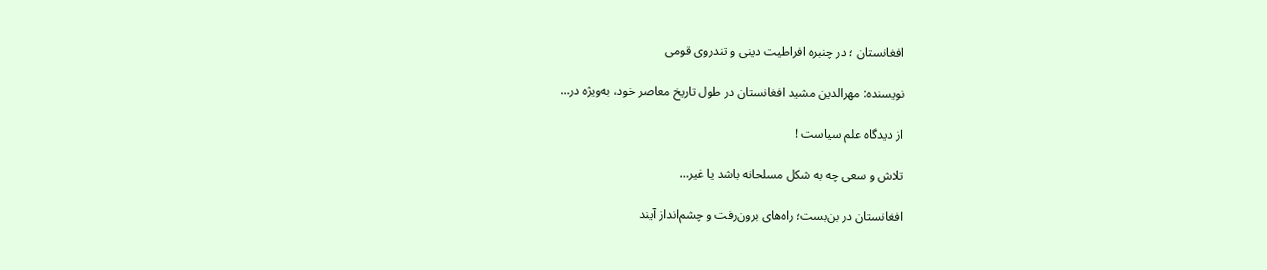افغانستان ؛ در چنبره افراطیت دینی و تندروی قومی

نویسنده: مهرالدین مشید افغانستان در طول تاریخ معاصر خود، به‌ویژه در…

از دیدگاه علم سیاست !

تلاش و سعی چه به شکل مسلحانه باشد یا غیر…

افغانستان در بن‌بست؛ راه‌های برون‌رفت و چشم‌انداز آیند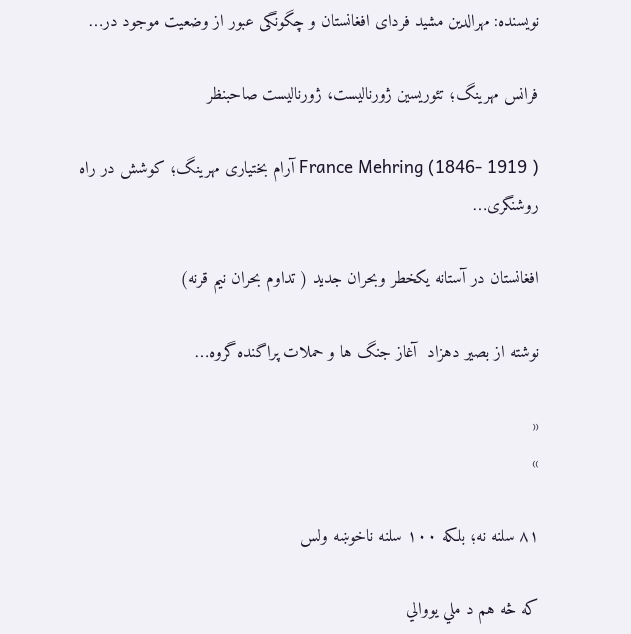نویسنده: مهرالدین مشید فردای افغانستان و چگونگی عبور از وضعیت موجود در…

فرانس مهرینگ؛ تئوریسین ژورنالیست، ژورنالیست صاحبنظر

France Mehring (1846- 1919 ) آرام بختیاری مهرینگ؛ کوشش در راه روشنگری…

افغانستان در آستانه یکخطر وبحران جدید ( تداوم بحران نیم قرنه)

نوشته از بصیر دهزاد  آغاز جنگ ها و حملات پراگنده گروه…

«
»

۸۱ سلنه نه؛ بلکه ۱۰۰ سلنه ناخوښه ولس

که څه هم د ملي يووالي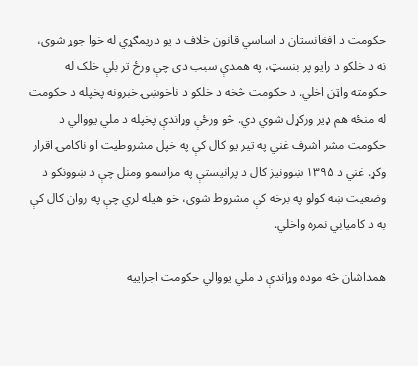حکومت د افغانستان د اساسي قانون خلاف د يو دريمګړي له خوا جوړ شوى، نه د خلکو د رايو پر بنسټ، په همدې سبب دی چې ورځ تر بلې خلک له حکومته واټن اخلي. د حکومت څخه د خلکو د ناخوښۍ خبرونه پخپله د حکومت له منځه هم ډير ورکړل شوي دي. څو ورځې وړاندې پخپله د ملي یووالي د حکومت مشر اشرف غني په تير يو کال کې په خپل مشروطيت او ناکامۍ اقرار وکړ. غني د ۱۳۹۵ ښوونيز کال د پرانيستې په مراسمو ومنل چې د ښوونکو د وضعيت ښه کولو په برخه کې مشروط شوى، خو هيله لري چې په روان کال کې به د کاميابي نمره واخلي.

همداشان څه موده وړاندې د ملي یووالي حکومت اجراییه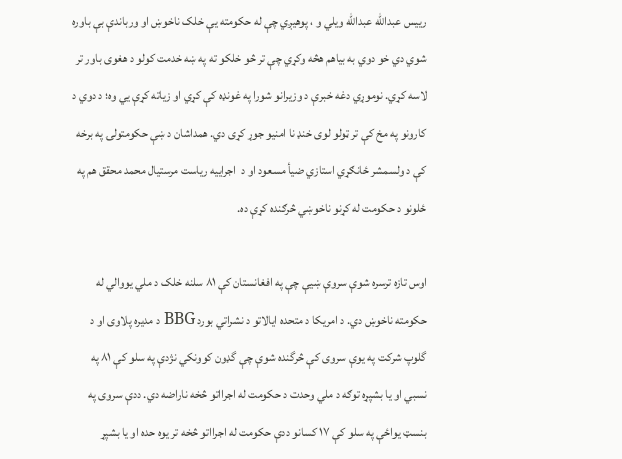رییس عبدالله عبدالله ويلي و ، پوهیږي چې له حکومته یې خلک ناخوښ او ورباندې بې باوره شوي دي خو دوي به بیاهم هڅه وکړي چې تر څو خلکو ته په ښه خدمت کولو د هغوی باور تر لاسه کړي. نوموړي دغه خبرې د وزیرانو شورا په غونډه کې کړي او زیاته کړې يي وه؛ د دوي د کارونو په مخ کې تر ټولو لوی خنډ نا امنیو جوړ کړی دي. همداشان د ښې حکومتولۍ په برخه کې د ولسمشر ځانګړي استازي ضيأ مسعود او د  اجراييه رياست مرستيال محمد محقق هم په ځلونو د حکومت له کړنو ناخوښي څرګنده کړې ده.

اوس تازه ترسره شوې سروې ښيې چې په افغانستان کې ۸۱ سلنه خلک د ملي يووالي له حکومته ناخوښ دي. د امریکا د متحده ایالاتو د نشراتي بورد BBG د مدیره پلاوی او د گلوپ شرکت په یوې سروی کې څرگنده شوې چې گډون کوونکي نژدې په سلو کې ٨١ په نسبي او یا بشپړه توګه د ملي وحدت د حکومت له اجرااتو څخه ناراضه دي. ددې سروی په بنسټ یواځې په سلو کې ١٧ کسانو ددې حکومت له اجرااتو څخه تر یوه حده او یا بشپړ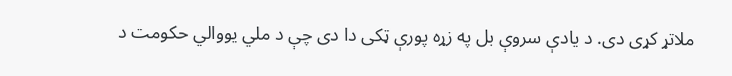ملاتړ کړی دی. د يادې سروې بل په زړه پورې ټکی دا دی چې د ملي يووالي حکومت د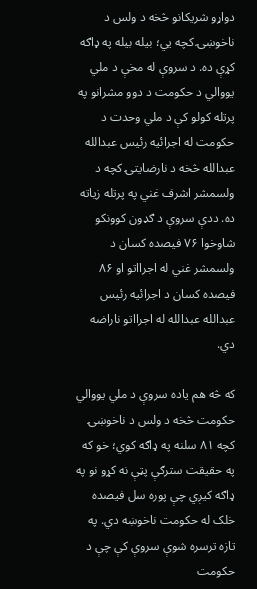دواړو شريکانو څخه د ولس د ناخوښۍ کچه يي؛ بيله بيله په ډاګه کړې ده. د سروې له مخې د ملي یووالي د حکومت د دوو مشرانو په پرتله کولو کې د ملي وحدت د حکومت له اجرائیه رئیس عبدالله عبدالله څخه د نارضایتۍ کچه د ولسمشر اشرف غني په پرتله زیاته ده. ددې سروې د ګډون کوونکو شاوخوا ۷۶ فیصده کسان د ولسمشر غني له اجرااتو او ۸۶ فیصده کسان د اجرائیه رئیس عبدالله عبدالله له اجرااتو ناراضه دي.

که څه هم ياده سروې د ملي يووالي حکومت څخه د ولس د ناخوښۍ کچه ۸۱ سلنه په ډاګه کوي؛ خو که په حقيقت سترګې پټې نه کړو نو په ډاګه کيږي چې پوره سل فیصده خلک له حکومت ناخوښه دي. په تازه ترسره شوې سروې کې چې د حکومت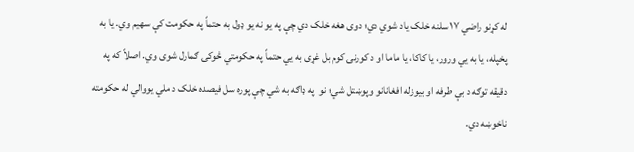له کړنو راضي ۱۷ سلنه خلک ياد شوي دي؛ دوی هغه خلک دي چې په يو نه يو ډول به حتماً په حکومت کې سهيم وي. يا به پخپله، يا به يي ورور، يا کاکا، يا ماما او د کورنۍ کوم بل غړی به يي حتماً په حکومتي څوکۍ ګمارل شوی وي. اصلاً که په دقيقه توګه د بې طرفه او بيوزله افغانانو وپوښتل شي؛ نو  په ډاګه به شي چې پوره سل فيصده خلک د ملي يووالي له حکومته ناخوښه دي.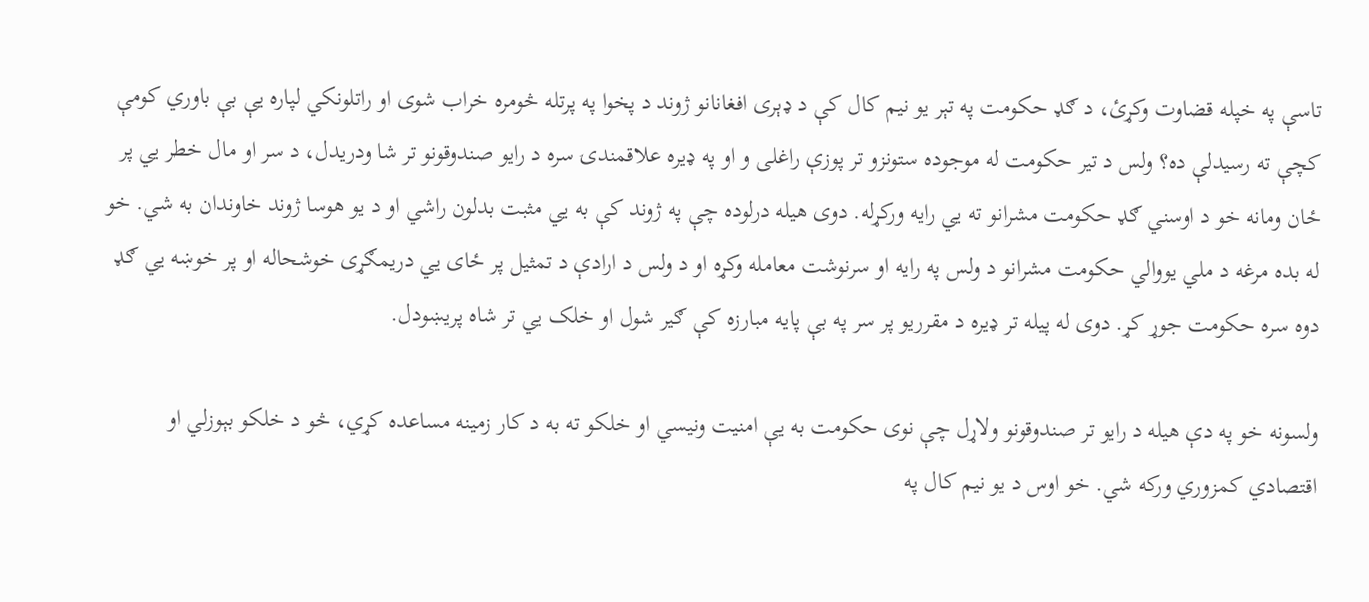تاسې په خپله قضاوت وکړئ، د ګډ حکومت په تېر يو نيم کال کې د ډېری افغانانو ژوند د پخوا په پرتله څومره خراب شوی او راتلونکي لپاره يې بې باوري کومې کچې ته رسيدلې ده؟ ولس د تير حکومت له موجوده ستونزو تر پوزې راغلی و او په ډيره علاقمندۍ سره د رايو صندوقونو تر شا ودريدل، د سر او مال خطر يي پر ځان ومانه خو د اوسني ګډ حکومت مشرانو ته يي رايه ورکړله. دوی هيله درلوده چې په ژوند کې به يي مثبت بدلون راشي او د يو هوسا ژوند خاوندان به شي. خو له بده مرغه د ملي يووالي حکومت مشرانو د ولس په رايه او سرنوشت معامله وکړه او د ولس د ارادې د تمثيل پر ځای يي دريمګړی خوشحاله او پر خوښه يي ګډ دوه سره حکومت جوړ کړ. دوی له پيله تر ډیره د مقرریو پر سر په بې پایه مبارزه کې ګیر شول او خلک يي تر شاه پريښودل.

ولسونه خو په دې هيله د رايو تر صندوقونو ولاړل چې نوى حکومت به يې امنيت ونيسي او خلکو ته به د کار زمينه مساعده کړي، څو د خلکو بېوزلي او اقتصادي کمزوري ورکه شي. خو اوس د يو نيم کال په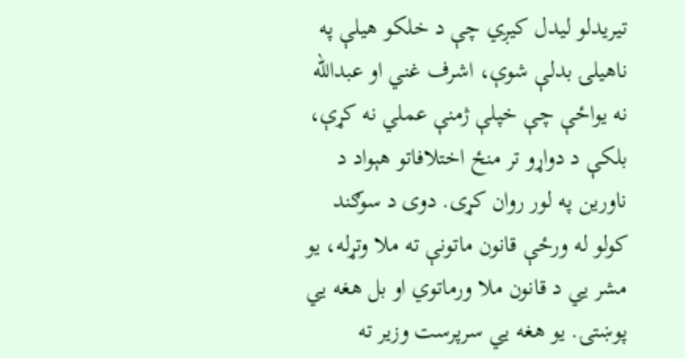تيريدلو ليدل کيږي چې د خلکو هيلې په ناهيلۍ بدلې شوې، اشرف غني او عبدالله نه يواځې چې خپلې ژمنې عملي نه کړې، بلکې د دواړو تر منځ اختلافاتو هېواد د ناورين په لور روان کړى. دوی د سوګند کولو له ورځې قانون ماتونې ته ملا وتړله، يو مشر يي د قانون ملا ورماتوي او بل هغه يي پوښتۍ. يو هغه يي سرپرست وزير ته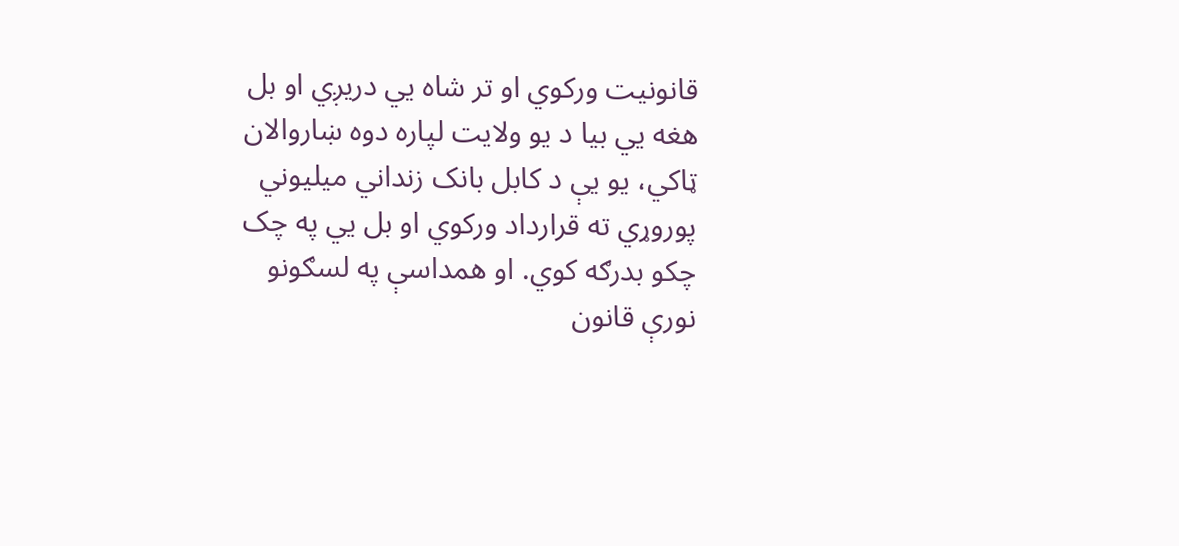قانونيت ورکوي او تر شاه يي دريږي او بل هغه يي بيا د يو ولايت لپاره دوه ښاروالان ټاکي، يو يې د کابل بانک زنداني ميليوني پوروړي ته قرارداد ورکوي او بل يي په چک چکو بدرګه کوي. او همداسې په لسګونو نورې قانون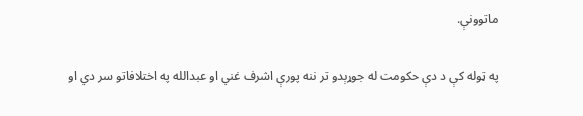ماتوونې.

په ټوله کې د دې حکومت له جوړېدو تر ننه پورې اشرف غني او عبدالله په اختلافاتو سر دي او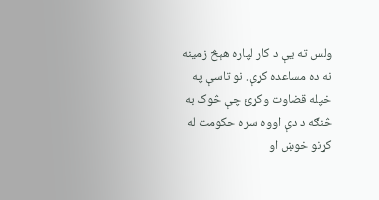ولس ته يې د کار لپاره هېڅ زمينه نه ده مساعده کړې. نو تاسې په خپله قضاوت وکړئ چې څوک به څنګه د دې اووه سره حکومت له کړنو خوښ او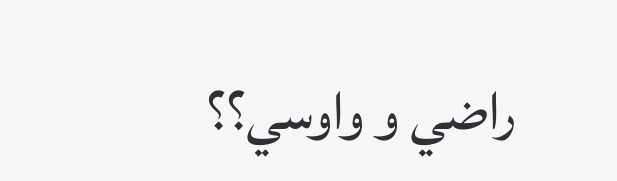راضي و واوسي؟؟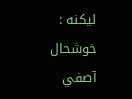لیکنه : خوشحال آصفي